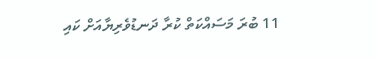11 ބުރަ މަސައްކަތް ކުރާ ދަނޑުވެރިޔާއަށް ކައި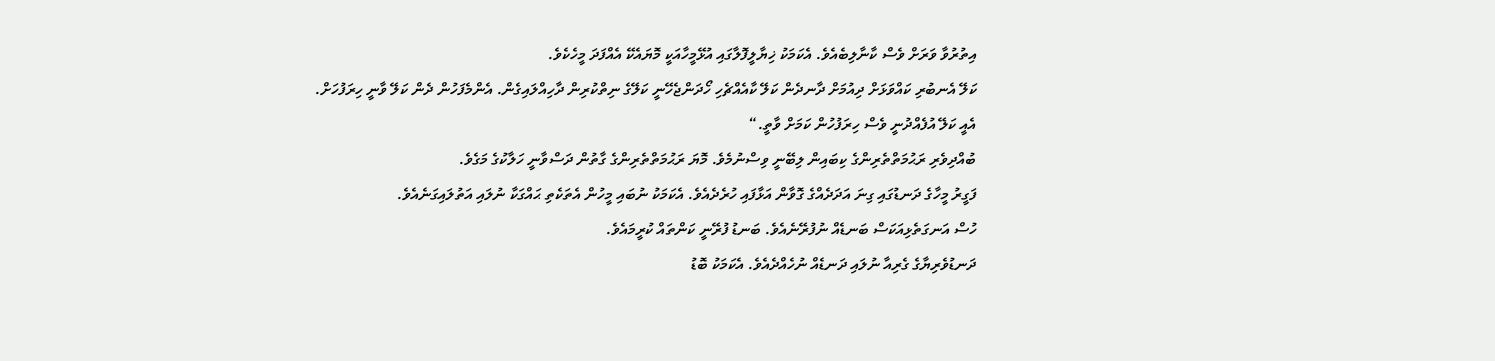އިތުރުވާ ވަރަށް ވެސް ކާނާލިބެއެވެ. އެކަމަކު ޚިޔާލީފޮލާގައި އުޅޭމީހާއަކީ މޮޔައެކޭ އެއްފަދަ މީހެކެވެ.
ކަލޭ އެނބުރި ކައްވަޅަށް ދިއުމަށް ދާނދެން ކަލޭ ކާއެއްޗެހި ހޯދަންޖެހޭނީ ކަލޭގެ ނިތްކުރިން ދާހިއްލައިގެން. އެންމެފަހުން ދެން ކަލޭ ވާނީ ހިރަފުހަށް. އެއީ ކަލޭ އުފެއްދުނީ ވެސް ހިރަފުހުން ކަމަށް ވާތީ.“
ބުއްދިވެރި ރަޙުމަތްތެރިންގެ ކިބައިން ލިބޭނީ ވިސްނުމެވެ. މޮޔަ ރަޙުމަތްތެރިންގެ ގާތުން ދަސްވާނީ ހަލާކުގެ މަގެވެ.
ފަގީރު މީހާގެ ދަނޑުގައި ގިނަ އަދަދެއްގެ ގޮވާން އަޅާފައި ހުރެދެއެވެ. އެކަމަކު ނުބައި މީހުން އެތަކެތި ޙައްގަކާ ނުލައި އަތުލައިގަނެއެވެ.
ހުސް އަނގަތެޅިއަކަސް ބަނޑެއް ނުފުރޭނެއެވެ. ބަނޑު ފުރޭނީ ކަންތައް ކުރީމައެވެ.
ދަނޑުވެރިޔާގެ ގެރިއާ ނުލައި ދަނޑެއް ނުހެއްދެއެވެ. އެކަމަކު ބޮޑު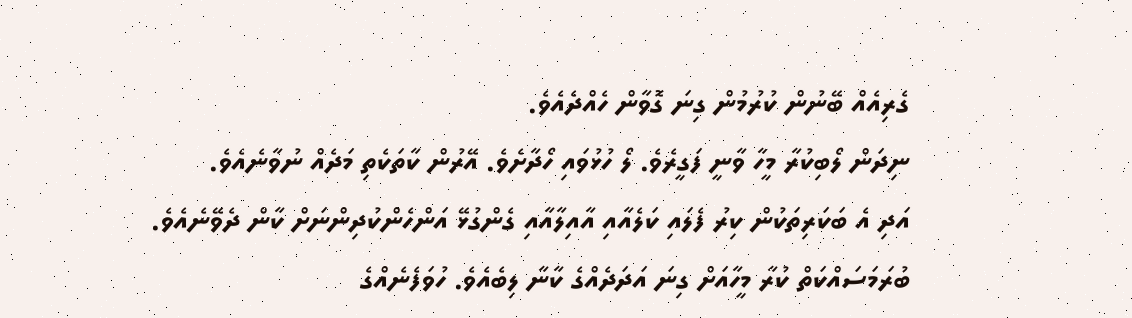ގެރިއެއް ބޭނުން ކުރުމުން ގިނަ ގޮވާން ހެއްދެއެވެ.
ނިދަން ލޯބިކުރާ މީހާ ވާނީ ފަގީރެވެ. ލޯ ހުޅުވައި ހޯދާށެވެ. އޭރުން ކާތަކެތި މަދެއް ނުވާނެއެވެ.
އަދި އެ ބަކަރިތަކުން ކިރު ފެލައި ކަލެއާއި އާއިލާއާއި ގެންގުޅޭ އަންހެންކުދިންނަށް ކާން ދެވޭނެއެވެ.
ބުރަމަސައްކަތް ކުރާ މީހާއަށް ގިނަ އަދަދެއްގެ ކާނާ ލިބެއެވެ. ހުވަފެނެއްގެ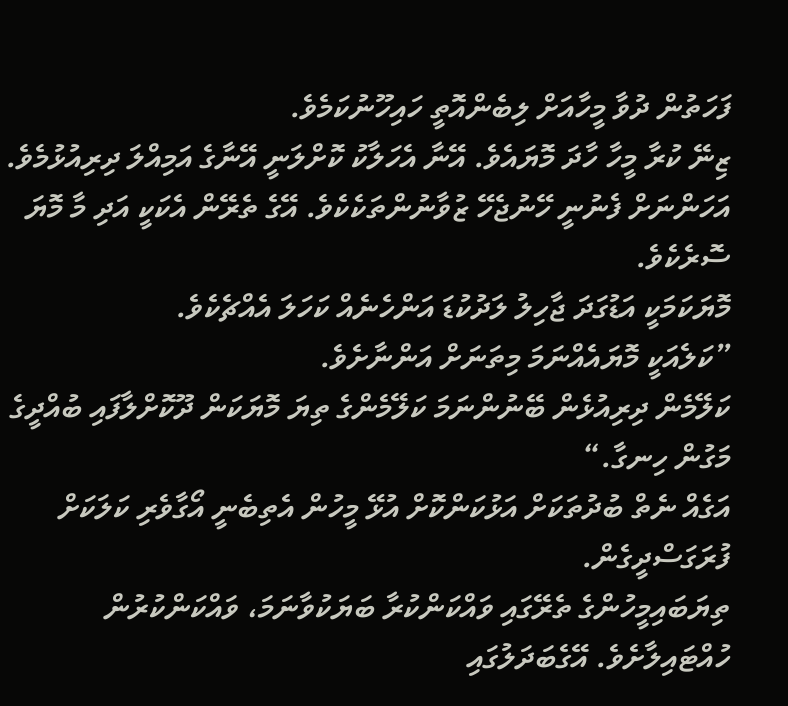ފަހަތުން ދުވާ މީހާއަށް ލިބެންއޮތީ ހައިހޫނުކަމެވެ.
ޒިނޭ ކުރާ މީހާ ހާދަ މޮޔައެވެ. އޭނާ އެހަލާކު ކޮށްލަނީ އޭނާގެ އަމިއްލަ ދިރިއުޅުމެވެ.
އަހަންނަށް ފެނުނީ ހޭނުޖެހޭ ޒުވާނުންތަކެކެވެ. އޭގެ ތެރޭން އެކަކީ އަދި މާ މޮޔަ ސޮރެކެވެ.
މޮޔަކަމަކީ އަޑުގަދަ ޖާހިލު ލަދުކުޑަ އަންހެނެއް ކަހަލަ އެއްޗެކެވެ.
”ކަލެއަކީ މޮޔައެއްނަމަ މިތަނަށް އަންނާށެވެ.
ކަލޭމެން ދިރިއުޅެން ބޭނުންނަމަ ކަލޭމެންގެ ތިޔަ މޮޔަކަން ދޫކޮށްލާފައި ބުއްދީގެ މަގުން ހިނގާ.“
އަގެއް ނެތް ބުދުތަކަށް އަޅުކަންކޮށް އުޅޭ މީހުން އެތިބެނީ އޯގާވެރި ކަލަކަށް ފުރަގަސްދީގެން.
ތިޔަބައިމީހުންގެ ތެރޭގައި ވައްކަންކުރާ ބަޔަކުވާނަމަ، ވައްކަންކުރުން ހުއްޓައިލާށެވެ. އޭގެބަދަލުގައި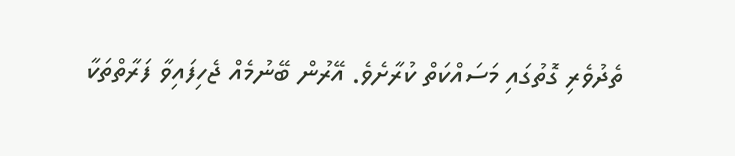ތެދުވެރި ގޮތުގައި މަސައްކަތް ކުރާށެވެ. އޭރުން ބޭނުމެއް ޖެހިފައިވާ ފަރާތްތަކާ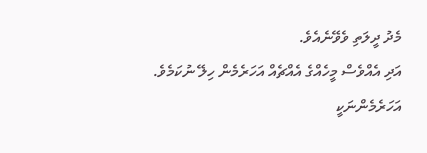މެދު ދީލަތި ވެވޭނެއެވެ.
އަދި އެއްވެސް މީހެއްގެ އެއްޗެއް އަހަރެމެން ހިލޭ ނުކަމެވެ. އަހަރެމެންނަކީ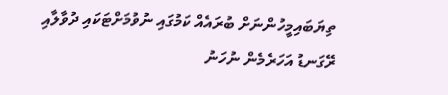ތިޔަބައިމީހުންނަށް ބުރައެއް ކަމުގައި ނުވުމަށްޓަކައި ދުވާލާއި ރޭގަނޑު އަހަރެމެން ނުހަނު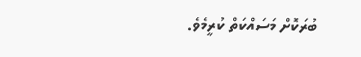ބުރަކޮށް މަސައްކަތް ކުރީމެވެ.